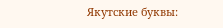Якутские буквы: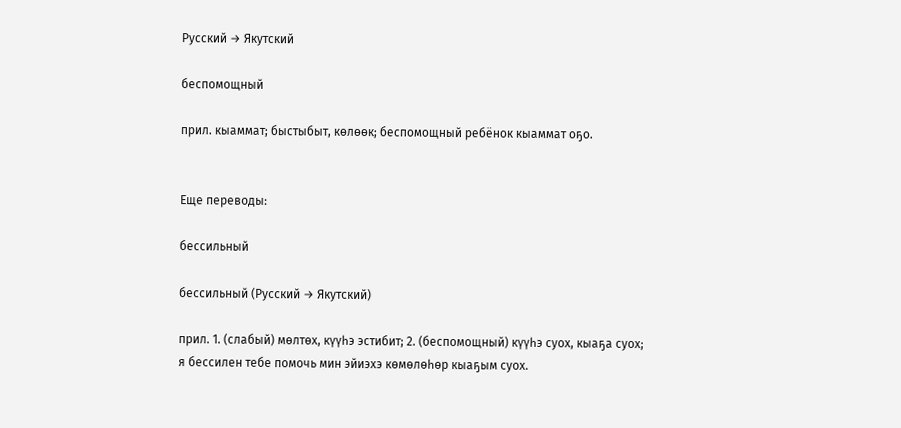Русский → Якутский

беспомощный

прил. кыаммат; быстыбыт, көлөөк; беспомощный ребёнок кыаммат оҕо.


Еще переводы:

бессильный

бессильный (Русский → Якутский)

прил. 1. (слабый) мөлтөх, күүһэ эстибит; 2. (беспомощный) күүһэ суох, кыаҕа суох; я бессилен тебе помочь мин эйиэхэ көмөлөһөр кыаҕым суох.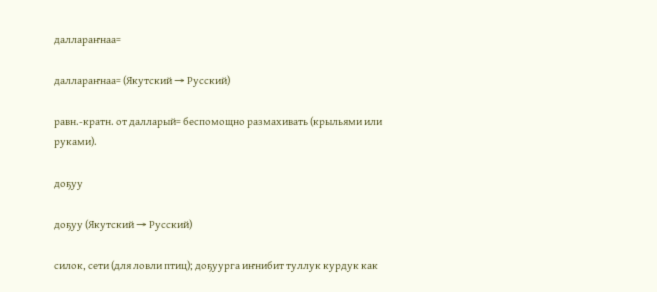даллараҥнаа=

даллараҥнаа= (Якутский → Русский)

равн.-кратн. от далларый= беспомощно размахивать (крыльями или руками).

доҕуу

доҕуу (Якутский → Русский)

силок, сети (для ловли птиц); доҕуурга иҥнибит туллук курдук как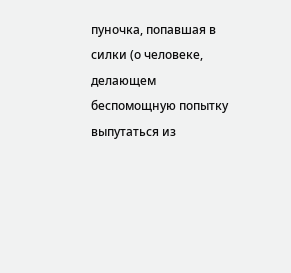пуночка, попавшая в силки (о человеке, делающем беспомощную попытку выпутаться из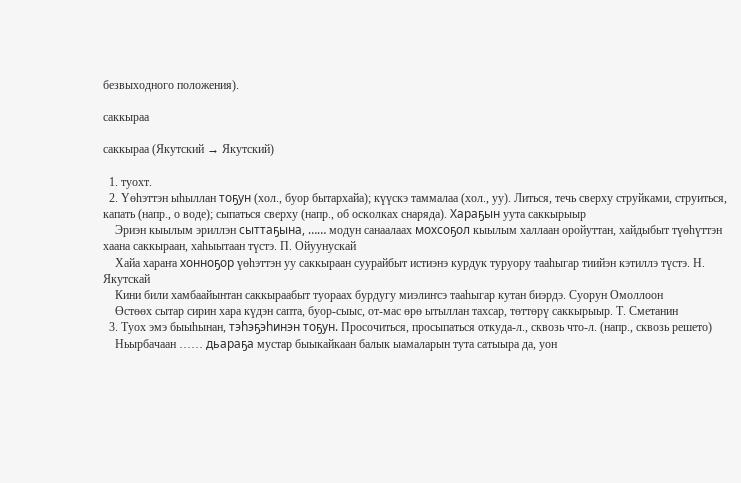безвыходного положения).

саккыраа

саккыраа (Якутский → Якутский)

  1. туохт.
  2. Үөһэттэн ыһыллан тоҕун (хол., буор бытархайа); күүскэ таммалаа (хол., уу). Литься, течь сверху струйками, струиться, капать (напр., о воде); сыпаться сверху (напр., об осколках снаряда). Хараҕын уута саккырыыр
    Эриэн кыылым эриллэн сыттаҕына, …… модун санаалаах мохсоҕол кыылым халлаан оройуттан, хайдыбыт түөһүттэн хаана саккыраан, хаһыытаан түстэ. П. Ойуунускай
    Хайа хараҥа хонноҕор үөһэттэн уу саккыраан суурайбыт истиэнэ курдук туруору тааһыгар тиийэн кэтиллэ түстэ. Н. Якутскай
    Кини били хамбаайынтан саккыраабыт туораах бурдугу миэлиҥсэ тааһыгар кутан биэрдэ. Суорун Омоллоон
    Өстөөх сытар сирин хара күдэн сапта, буор-сыыс, от-мас өрө ытыллан тахсар, төттөрү саккырыыр. Т. Сметанин
  3. Туох эмэ быыһынан, тэһэҕэһинэн тоҕун. Просочиться, просыпаться откуда-л., сквозь что-л. (напр., сквозь решето)
    Ньырбачаан …… дьараҕа мустар быыкайкаан балык ыамаларын тута сатыыра да, уон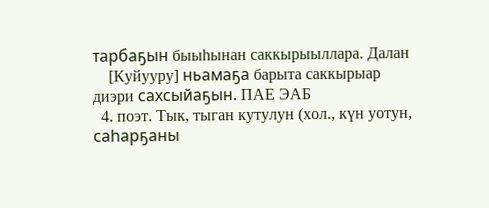тарбаҕын быыһынан саккырыыллара. Далан
    [Куйууру] ньамаҕа барыта саккырыар диэри сахсыйаҕын. ПАЕ ЭАБ
  4. поэт. Тык, тыган кутулун (хол., күн уотун, саһарҕаны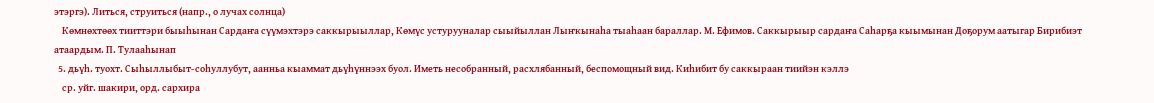этэргэ). Литься, струиться (напр., о лучах солнца)
    Көмнөхтөөх тииттэри быыһынан Сардаҥа сүүмэхтэрэ саккырыыллар, Көмүс устурууналар сыыйыллан Лыҥкынаһа тыаһаан бараллар. М. Ефимов. Саккырыыр сардаҥа Саһарҕа кыымынан Доҕорум аатыгар Бирибиэт атаардым. П. Тулааһынап
  5. дьүһ. туохт. Сыһыллыбыт-соһуллубут, аанньа кыаммат дьүһүннээх буол. Иметь несобранный, расхлябанный, беспомощный вид. Киһибит бу саккыраан тиийэн кэллэ
    ср. уйг. шакири, орд. сархира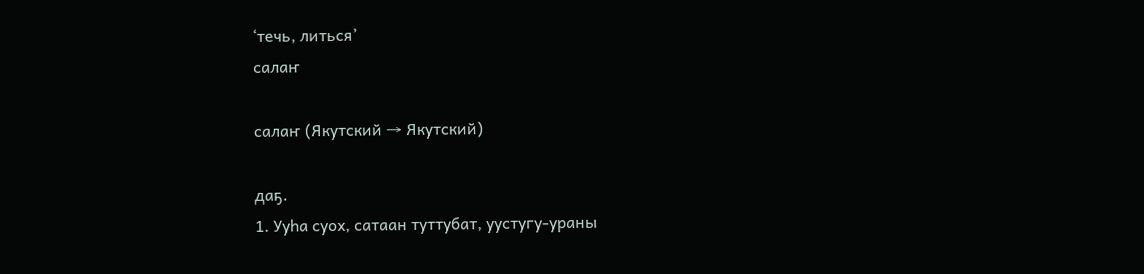‘течь, литься’
салаҥ

салаҥ (Якутский → Якутский)

даҕ.
1. Ууһа суох, сатаан туттубат, уустугу-ураны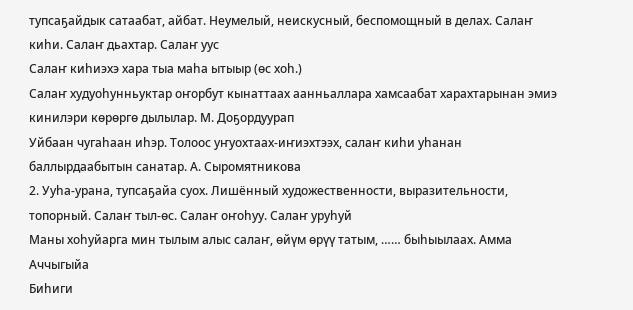тупсаҕайдык сатаабат, айбат. Неумелый, неискусный, беспомощный в делах. Салаҥ киһи. Салаҥ дьахтар. Салаҥ уус
Салаҥ киһиэхэ хара тыа маһа ытыыр (өс хоһ.)
Салаҥ худуоһунньуктар оҥорбут кынаттаах аанньаллара хамсаабат харахтарынан эмиэ кинилэри көрөргө дылылар. М. Доҕордуурап
Уйбаан чугаһаан иһэр. Толоос уҥуохтаах-иҥиэхтээх, салаҥ киһи уһанан баллырдаабытын санатар. А. Сыромятникова
2. Ууһа-урана, тупсаҕайа суох. Лишённый художественности, выразительности, топорный. Салаҥ тыл-өс. Салаҥ оҥоһуу. Салаҥ уруһуй
Маны хоһуйарга мин тылым алыс салаҥ, өйүм өрүү татым, …… быһыылаах. Амма Аччыгыйа
Биһиги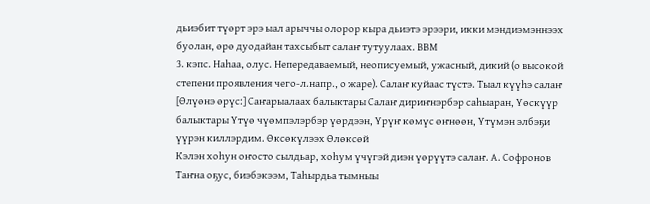дьиэбит түөрт эрэ ыал арыччы олорор кыра дьиэтэ эрээри, икки мэндиэмэннээх буолан, өрө дуодайан тахсыбыт салаҥ тутуулаах. ВВМ
3. кэпс. Наһаа, олус. Непередаваемый, неописуемый, ужасный, дикий (о высокой степени проявления чего-л.напр., о жаре). Салаҥ куйаас түстэ. Тыал күүһэ салаҥ
[Өлүөнэ өрүс:] Саҥарыалаах балыктары Салаҥ дириҥнэрбэр саһыаран, Үөскүүр балыктары Үтүө чүөмпэлэрбэр үөрдээн, Үрүҥ көмүс өҥнөөн, Үтүмэн элбэҕи үүрэн киллэрдим. Өксөкүлээх Өлөксөй
Кэлэн хоһун оҥосто сылдьар, хоһум үчүгэй диэн үөрүүтэ салаҥ. А. Софронов
Таҥна оҕус, биэбэкээм, Таһырдьа тымныы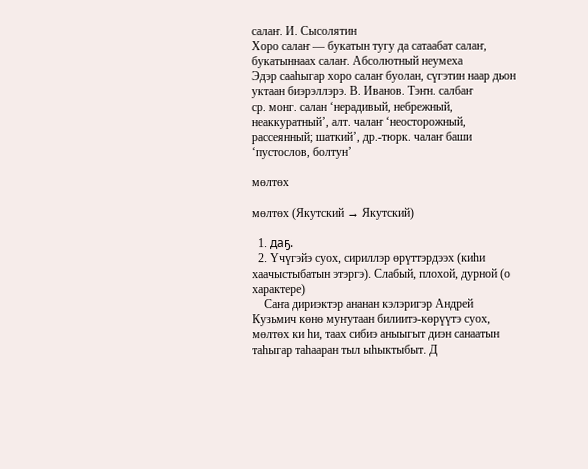салаҥ. И. Сысолятин
Хоро салаҥ — букатын тугу да сатаабат салаҥ, букатыннаах салаҥ. Абсолютный неумеха
Эдэр сааһыгар хоро салаҥ буолан, сүгэтин наар дьон уктаан биэрэллэрэ. В. Иванов. Тэҥн. салбаҥ
ср. монг. салан ‘нерадивый, небрежный, неаккуратный’, алт. чалаҥ ‘неосторожный, рассеянный; шаткий’, др.-тюрк. чалаҥ баши ‘пустослов, болтун’

мөлтөх

мөлтөх (Якутский → Якутский)

  1. даҕ.
  2. Үчүгэйэ суох, сириллэр өрүттэрдээх (киһи хаачыстыбатын этэргэ). Слабый, плохой, дурной (о характере)
    Саҥа дириэктэр ананан кэлэригэр Андрей Кузьмич көнө муҥутаан билиитэ-көрүүтэ суох, мөлтөх ки һи, таах сибиэ аныыгыт диэн санаатын таһыгар таһааран тыл ыһыктыбыт. Д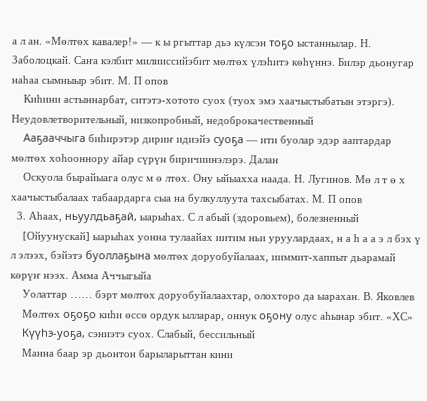а л ан. «Мөлтөх кавалер!» — к ы ргыттар дьэ күлсэн тоҕо ыстаннылар. Н. Заболоцкай. Саҥа кэлбит милииссийэбит мөлтөх үлэһитэ көһүннэ. Билэр дьонугар наһаа сымныыр эбит. М. П опов
    Киһини астыннарбат, ситэтэ-хотото суох (туох эмэ хаачыстыбатын этэргэ). Неудовлетворительный, низкопробный, недоброкачественный
    Ааҕааччыга биһирэтэр дириҥ идиэйэ суоҕа — ити буолар эдэр ааптардар мөлтөх хоһооннору айар сүрүн биричиинэлэрэ. Далан
    Оскуола бырайыага олус м ө лтөх. Ону ыйыахха наада. Н. Лугинов. Мө л т ө х хаачыстыбалаах табаардарга сыа на булкуллуута тахсыбатах. М. П опов
  3. Аһаах, ньуулдьаҕай, ыарыһах. С л абый (здоровьем), болезненный
    [Ойуунускай] ыарыһах уонна тулаайах иитим ньи уруулардаах, н а һ а а э л бэх ү л элээх, бэйэтэ буоллаҕына мөлтөх доруобуйалаах, ииммит-хаппыт дьарамай көрүҥ нээх. Амма Аччыгыйа
    Уолаттар …… бэрт мөлтөх доруобуйалаахтар, олохторо да ыарахан. В. Яковлев
    Мөлтөх оҕоҕо киһи өссө ордук ылларар, оннук оҕону олус аһынар эбит. «ХС»
    Күүһэ-уоҕа, сэниэтэ суох. Слабый, бессильный
    Манна баар эр дьонтон барыларыттан кини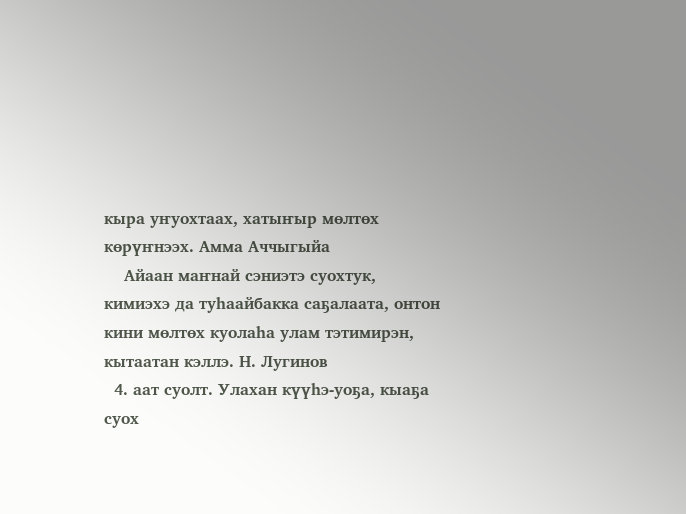кыра уҥуохтаах, хатыҥыр мөлтөх көрүҥнээх. Амма Аччыгыйа
    Айаан маҥнай сэниэтэ суохтук, кимиэхэ да туһаайбакка саҕалаата, онтон кини мөлтөх куолаһа улам тэтимирэн, кытаатан кэллэ. Н. Лугинов
  4. аат суолт. Улахан күүһэ-уоҕа, кыаҕа суох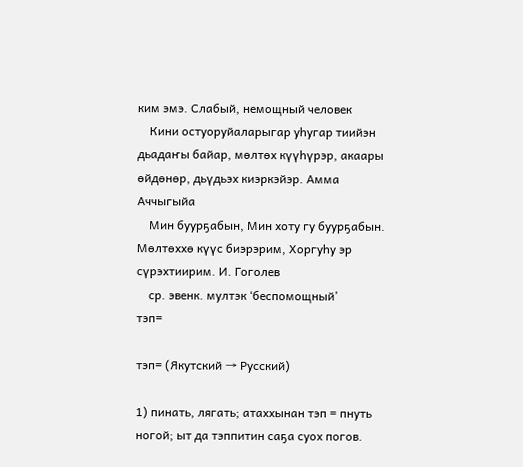ким эмэ. Слабый, немощный человек
    Кини остуоруйаларыгар уһугар тиийэн дьадаҥы байар, мөлтөх күүһүрэр, акаары өйдөнөр, дьүдьэх киэркэйэр. Амма Аччыгыйа
    Мин буурҕабын, Мин хоту гу буурҕабын. Мөлтөххө күүс биэрэрим, Хоргуһу эр сүрэхтиирим. И. Гоголев
    ср. эвенк. мултэк ‘беспомощный’
тэп=

тэп= (Якутский → Русский)

1) пинать, лягать; атаххынан тэп = пнуть ногой; ыт да тэппитин саҕа суох погов.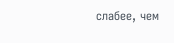слабее, чем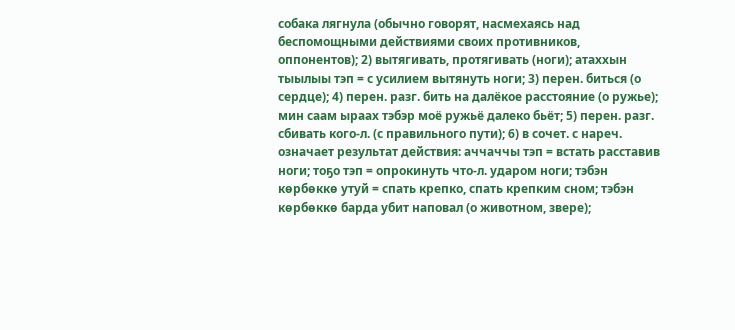собака лягнула (обычно говорят, насмехаясь над беспомощными действиями своих противников, оппонентов); 2) вытягивать, протягивать (ноги); атаххын тыылыы тэп = с усилием вытянуть ноги; 3) перен. биться (о сердце); 4) перен. разг. бить на далёкое расстояние (о ружье); мин саам ыраах тэбэр моё ружьё далеко бьёт; 5) перен. разг. сбивать кого-л. (с правильного пути); 6) в сочет. с нареч. означает результат действия: аччаччы тэп = встать расставив ноги; тоҕо тэп = опрокинуть что-л. ударом ноги; тэбэн көрбөккө утуй = спать крепко, спать крепким сном; тэбэн көрбөккө барда убит наповал (о животном, звере);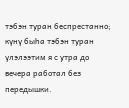тэбэн туран беспрестанно; күнү быһа тэбэн туран үлэлээтим я с утра до вечера работал без передышки.